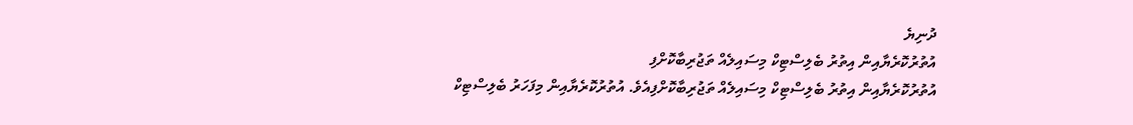ދުނިޔެ
އުތުރުކޮރެޔާއިން އިތުރު ބެލިސްޓިކް މިސައިލެއް ތަޖުރިބާކޮށްފި
އުތުރުކޮރެޔާއިން އިތުރު ބެލިސްޓިކް މިސައިލެއް ތަޖުރިބާކޮށްފިއެވެ. އުތުރުކޮރެޔާއިން މިފަހަރު ބެލިސްޓިކް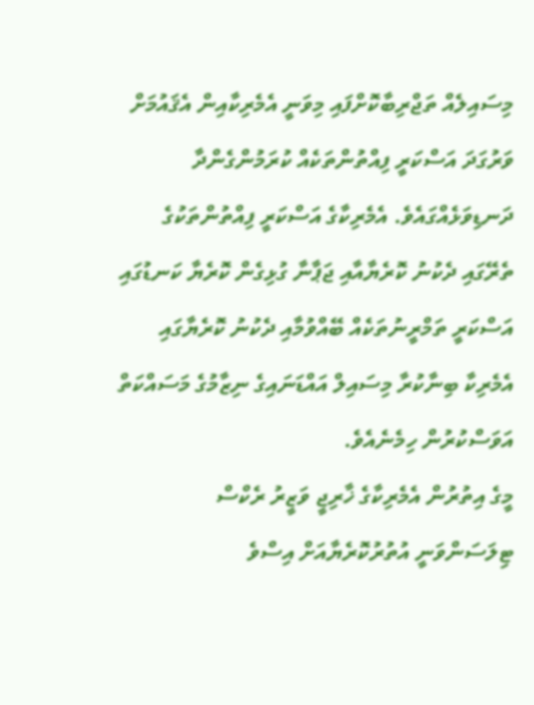މިސައިލެއް ތަޖްރިބާކޮށްފައި މިވަނީ އެމެރިކާއިން އެޤައުމަށް ވަރުގަދަ އަސްކަރީ ފިއްތުންތަކެއް ކުރަމުންގެންދާ ދަނޑިވަޅެއްގައެވެ. އެމެރިކާގެ އަސްކަރީ ފިއްތުންތަކުގެ ތެރޭގައި ދެކުނު ކޮރެޔާއާއި ޖަޕާނާ ގުޅިގެން ކޮރެޔާ ކަނޑުގައި އަސްކަރީ ތަމްރީނުތަކެއް ބޭއްވުމާއި ދެކުނު ކޮރެޔާގައި އެމެރިކާ ބިނާކުރާ މިސައިލް އައްޑަނައިގެ ނިޒާމުގެ މަސައްކަތް އަވަސްކުރުން ހިމެނެއެވެ.
މީގެ އިތުރުން އެމެރިކާގެ ޚާރިޖީ ވަޒީރު ރެކްސް ޓިލަސަންވަނީ އުތުރުކޮރެޔާއަށް އިސްވެ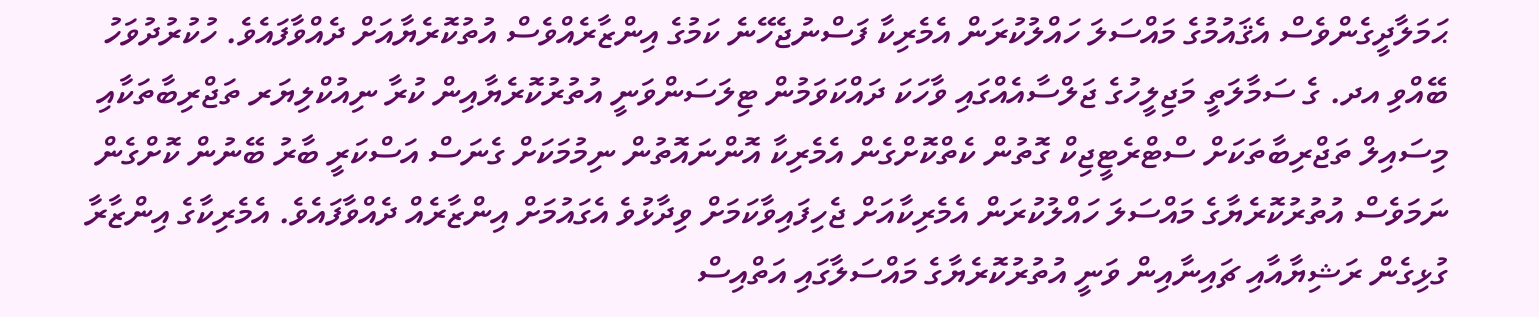ޙަމަލާދީގެންވެސް އެޤައުމުގެ މައްސަލަ ހައްލުކުރަން އެމެރިކާ ފަސްނުޖެހޭނެ ކަމުގެ އިންޒާރެއްވެސް އުތުކޮރެޔާއަށް ދެއްވާފައެވެ. ހުކުރުދުވަހު ބޭއްވި އދ. ގެ ސަމާލަތީ މަޖިލީހުގެ ޖަލްސާއެއްގައި ވާހަކަ ދައްކަވަމުން ޓިލަސަންވަނީ އުތުރުކޮރެޔާއިން ކުރާ ނިއުކްލިޔަރ ތަޖްރިބާތަކާއި މިސައިލް ތަޖްރިބާތަކަށް ސްޓްރެޓީޖިކް ގޮތުން ކެތްކޮށްގެން އެމެރިކާ އޮންނައޮތުން ނިމުމަކަށް ގެނަސް އަސްކަރީ ބާރު ބޭނުން ކޮށްގެން ނަމަވެސް އުތުރުކޮރެޔާގެ މައްސަލަ ހައްލުކުރަން އެމެރިކާއަށް ޖެހިފައިވާކަމަށް ވިދާޅުވެ އެގައުމަށް އިންޒާރެއް ދެއްވާފައެވެ. އެމެރިކާގެ އިންޒާރާ ގުޅިގެން ރަޝިޔާއާއި ޗައިނާއިން ވަނީ އުތުރުކޮރެޔާގެ މައްސަލާގައި އަތްއިސް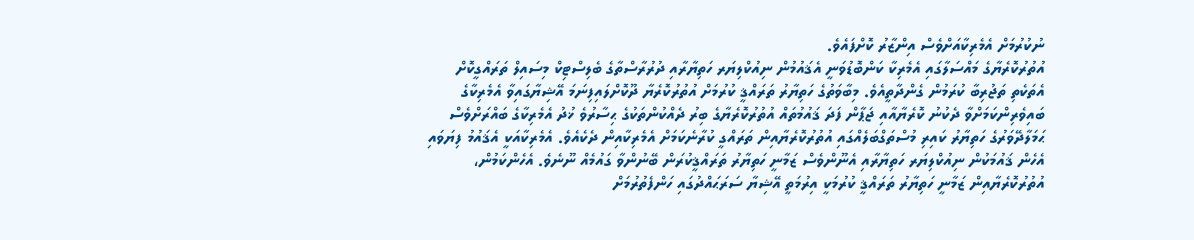ނުކުރުމަށް އެމެރިކާއަށްވެސް އިންޒާރު ކޮށްފައެވެ.
އުތުރުކޮރެޔާގެ މައްސަލާގައި އެމެރިކާ ކަންބޮޑުވަނީ އެޤައުމުން ނިއުކްލިޔަރ ހަތިޔާރާއި ދުރުރާސްތާގެ ބެލިސްޓިކް މިސައިލް ތަރައްގީކޮށް އެތަކެތި ތަޖުރިބާ ކުރަމުން ގެންދާތީއެވެ. މިބާވަތުގެ ހަތިޔާރު ތަރައްޤީ ކުރުމަށް އުތުރުކޮރެޔާ ދޫކޮށްލައިފިނަމަ އޭޝިޔާގައިވާ އެމެރިކާގެ ބައިވެރިންކަމަށްވާ ދެކުނު ކޮރެޔާއާއި ޖަޕާން ފަދަ ޤައުމުތައް އުތުރުކޮރެޔާގެ ބިރު ދެއްކުންތަކުގެ ޙިސާރުވެ ޚުދު އެމެރިކާގެ ބައްރަށްވެސް ޙަމަލާދޭވަރުގެ ހަތިޔާރު ކައިރި މުސްތަގްބަލެއްގައި އުތުރުކޮރެޔާއިން ތަރައްގީ ކުރާނެކަމަށް އެމެރިކާއިން ދެކެއެވެ. އެމެރިކާއަކީ އެޤައުމު ފިޔަވައި އެހެން ޤައުމަކުން ނިއުކްލިޔަރ ހަތިޔާރާއި އެނޫންވެސް ޒަމާނީ ހަތިޔާރު ތަރައްޤީކުރަން ބޭނުންވާ ގައުމެއް ނޫނެވެ. އެހެންކަމުން، އުތުރުކޮރެޔާއިން ޒަމާނީ ހަތިޔާރު ތަރައްޤީ ކުރުމަކީ އިރުމަތީ އޭޝިޔާ ސަރަޙައްދުގައި ހަންފެތުރުމަށް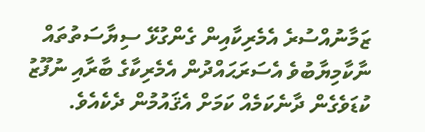ޒަމާނުއްސުރެ އެމެރިކާއިން ގެންގުޅޭ ސިޔާސަތުތައް ނާކާމިޔާބުވެ އެސަރަޙައްދުން އެމެރިކާގެ ބާރާއި ނުފޫޒު ކުޑަވެގެން ދާނެކަމެއް ކަމަށް އެޤައުމުން ދެކެއެވެ.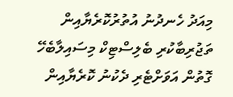މިއަދު ހެނދުނު އުތުރުކޮރެޔާއިން ތަޖުރިބާކުރި ބެލިސްޓިކް މިސައިލާބެހޭ ގޮތުން އަވަށްޓެރި ދެކުނު ކޮރެޔާއިން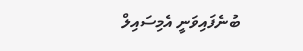ބުނެފައިވަނީ އެމިސައިލް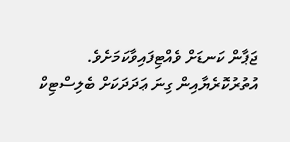ޖަޕާން ކަނޑަށް ވެއްޓިފައިވާކަމަށެވެ. އުތުރުކޮރެޔާއިން ގިނަ ޢަދަދަކަށް ބެލިސްޓިކް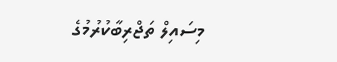މިސައިލް ތަޖްރިބާކުރުމުގެ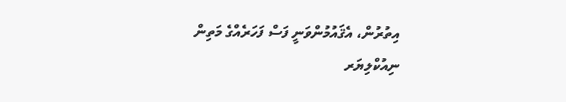އިތުރުން، އެޤައުމުންވަނީ ފަސް ފަހަރެއްގެ މަތިން ނިއުކްލިޔަރ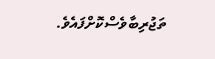ތަޖުރިބާވެސްކޮށްފައެވެ.